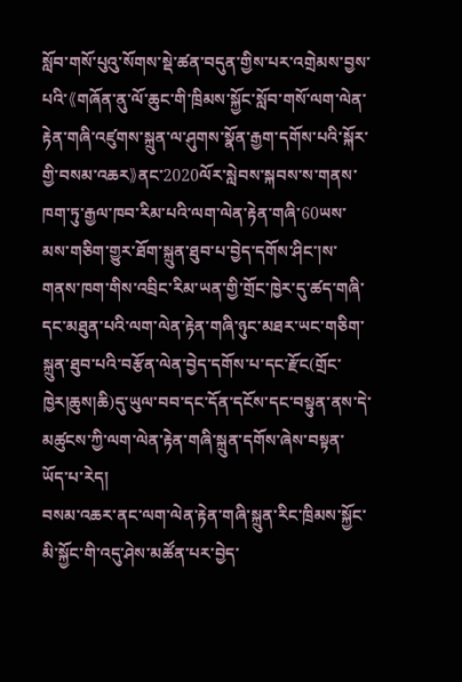སློབ་གསོ་པུའུ་སོགས་སྡེ་ཚན་བདུན་གྱིས་པར་འགྲེམས་བྱས་པའི་《གཞོན་ནུ་ལོ་ཆུང་གི་ཁྲིམས་སྐྱོང་སློབ་གསོ་ལག་ལེན་རྟེན་གཞི་འཛུགས་སྐྲུན་ལ་ཤུགས་སྣོན་རྒྱག་དགོས་པའི་སྐོར་གྱི་བསམ་འཆར》ནང་2020ལོར་སླེབས་སྐབས་ས་གནས་ཁག་ཏུ་རྒྱལ་ཁབ་རིམ་པའི་ལག་ལེན་རྟེན་གཞི་60ཡས་མས་གཅིག་གྱུར་ཐོག་སྐྲུན་ཐུབ་པ་བྱེད་དགོས་ཤིང་།ས་གནས་ཁག་གིས་འབྲིང་རིམ་ཡན་གྱི་གྲོང་ཁྱེར་དུ་ཚད་གཞི་དང་མཐུན་པའི་ལག་ལེན་རྟེན་གཞི་ཉུང་མཐར་ཡང་གཅིག་སྐྲུན་ཐུབ་པའི་བརྩོན་ལེན་བྱེད་དགོས་པ་དང་རྫོང(གྲོང་ཁྱེར།ཆུས།ཆི)དུ་ཡུལ་བབ་དང་དོན་དངོས་དང་བསྟུན་ནས་དེ་མཚུངས་ཀྱི་ལག་ལེན་རྟེན་གཞི་སྐྲུན་དགོས་ཞེས་བསྟན་ཡོད་པ་རེད།
བསམ་འཆར་ནང་ལག་ལེན་རྟེན་གཞི་སྐྲུན་རིང་ཁྲིམས་སྐྱོང་མི་སྐྱོང་གི་འདུ་ཤེས་མཚོན་པར་བྱེད་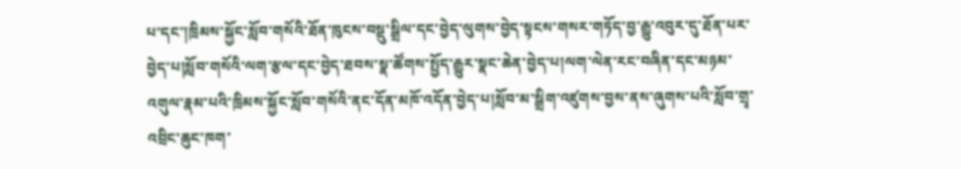པ་དང་།ཁྲིམས་སྐྱོང་སློབ་གསོའི་ཐོན་ཁུངས་བསྡུ་སྒྲིལ་དང་བྱེད་ལུགས་བྱེད་སྟངས་གསར་གཏོད་བྱ་རྒྱུ་འབུར་དུ་ཐོན་པར་བྱེད་པ།སློབ་གསོའི་ལག་རྩལ་དང་བྱེད་ཐབས་སྣ་ཚོགས་སྤྱོད་རྒྱུར་སྣང་ཆེན་བྱེད་པ།ལག་ལེན་རང་བཞིན་དང་མཉམ་འགུལ་རྣམ་པའི་ཁྲིམས་སྐྱོང་སློབ་གསོའི་ནང་དོན་མཁོ་འདོན་བྱེད་པ།སློབ་མ་སྒྲིག་འཛུགས་བྱས་ནས་ཞུགས་པའི་སློབ་གྲྭ་འབྲིང་ཆུང་ཁག་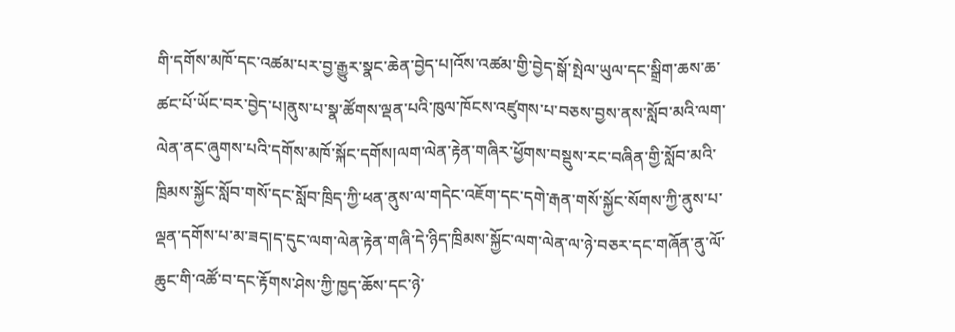གི་དགོས་མཁོ་དང་འཚམ་པར་བྱ་རྒྱུར་སྣང་ཆེན་བྱེད་པ།འོས་འཚམ་གྱི་བྱེད་སྒོ་སྤེལ་ཡུལ་དང་སྒྲིག་ཆས་ཆ་ཚང་པོ་ཡོང་བར་བྱེད་པ།ནུས་པ་སྣ་ཚོགས་ལྡན་པའི་ཁུལ་ཁོངས་འཛུགས་པ་བཅས་བྱས་ནས་སློབ་མའི་ལག་ལེན་ནང་ཞུགས་པའི་དགོས་མཁོ་སྐོང་དགོས།ལག་ལེན་རྟེན་གཞིར་ཕྱོགས་བསྡུས་རང་བཞིན་གྱི་སློབ་མའི་ཁྲིམས་སྐྱོང་སློབ་གསོ་དང་སློབ་ཁྲིད་ཀྱི་ཕན་ནུས་ལ་གདེང་འཇོག་དང་དགེ་རྒན་གསོ་སྐྱོང་སོགས་ཀྱི་ནུས་པ་ལྡན་དགོས་པ་མ་ཟད།ད་དུང་ལག་ལེན་རྟེན་གཞི་དེ་ཉིད་ཁྲིམས་སྐྱོང་ལག་ལེན་ལ་ཉེ་བཅར་དང་གཞོན་ནུ་ལོ་ཆུང་གི་འཚོ་བ་དང་རྟོགས་ཤེས་ཀྱི་ཁྱད་ཆོས་དང་ཉེ་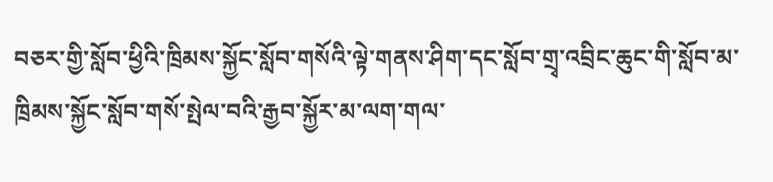བཅར་གྱི་སློབ་ཕྱིའི་ཁྲིམས་སྐྱོང་སློབ་གསོའི་ལྟེ་གནས་ཤིག་དང་སློབ་གྲྭ་འབྲིང་ཆུང་གི་སློབ་མ་ཁྲིམས་སྐྱོང་སློབ་གསོ་སྤེལ་བའི་རྒྱབ་སྐྱོར་མ་ལག་གལ་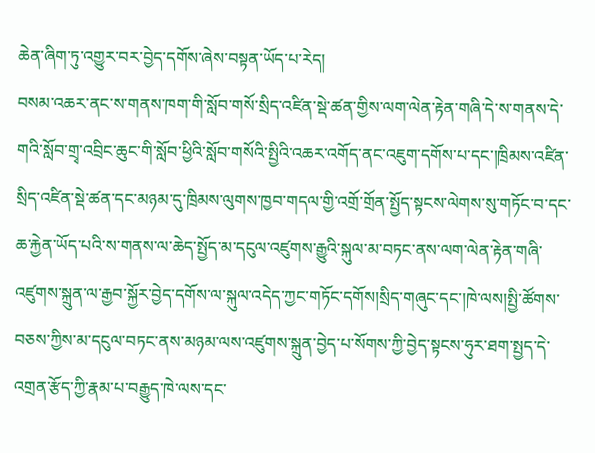ཆེན་ཞིག་ཏུ་འགྱུར་བར་བྱེད་དགོས་ཞེས་བསྟན་ཡོད་པ་རེད།
བསམ་འཆར་ནང་ས་གནས་ཁག་གི་སློབ་གསོ་སྲིད་འཛིན་སྡེ་ཚན་གྱིས་ལག་ལེན་རྟེན་གཞི་དེ་ས་གནས་དེ་གའི་སློབ་གྲྭ་འབྲིང་ཆུང་གི་སློབ་ཕྱིའི་སློབ་གསོའི་སྤྱིའི་འཆར་འགོད་ནང་འཇུག་དགོས་པ་དང་།ཁྲིམས་འཛིན་སྲིད་འཛིན་སྡེ་ཚན་དང་མཉམ་དུ་ཁྲིམས་ལུགས་ཁྱབ་གདལ་གྱི་འགྲོ་གྲོན་སྤྱོད་སྟངས་ལེགས་སུ་གཏོང་བ་དང་ཆ་རྐྱེན་ཡོད་པའི་ས་གནས་ལ་ཆེད་སྤྱོད་མ་དངུལ་འཛུགས་རྒྱུའི་སྐུལ་མ་བཏང་ནས་ལག་ལེན་རྟེན་གཞི་འཛུགས་སྐྲུན་ལ་རྒྱབ་སྐྱོར་བྱེད་དགོས་ལ་སྐུལ་འདེད་ཀྱང་གཏོང་དགོས།སྲིད་གཞུང་དང་།ཁེ་ལས།སྤྱི་ཚོགས་བཅས་ཀྱིས་མ་དངུལ་བཏང་ནས་མཉམ་ལས་འཛུགས་སྐྲུན་བྱེད་པ་སོགས་ཀྱི་བྱེད་སྟངས་ཧུར་ཐག་སྤྱད་དེ་འགྲན་རྩོད་ཀྱི་རྣམ་པ་བརྒྱུད་ཁེ་ལས་དང་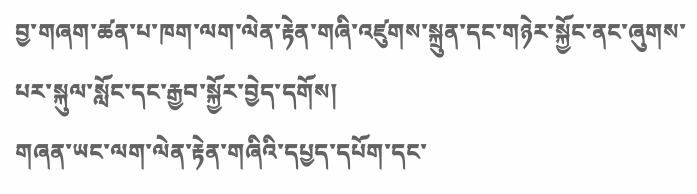བྱ་གཞག་ཚན་པ་ཁག་ལག་ལེན་རྟེན་གཞི་འཛུགས་སྐྲུན་དང་གཉེར་སྐྱོང་ནང་ཞུགས་པར་སྐུལ་སློང་དང་རྒྱབ་སྐྱོར་བྱེད་དགོས།
གཞན་ཡང་ལག་ལེན་རྟེན་གཞིའི་དཔྱད་དཔོག་དང་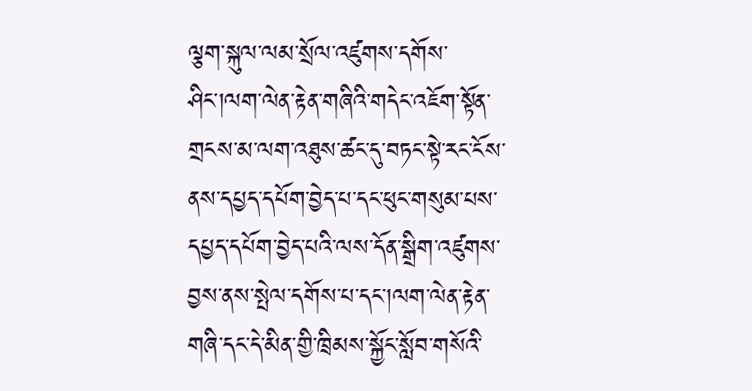ལྕག་སྐུལ་ལམ་སྲོལ་འཛུགས་དགོས་ཤིང་།ལག་ལེན་རྟེན་གཞིའི་གདེང་འཇོག་སྟོན་གྲངས་མ་ལག་འཐུས་ཚང་དུ་བཏང་སྟེ་རང་ངོས་ནས་དཔྱད་དཔོག་བྱེད་པ་དང་ཕུང་གསུམ་པས་དཔྱད་དཔོག་བྱེད་པའི་ལས་དོན་སྒྲིག་འཛུགས་བྱས་ནས་སྤེལ་དགོས་པ་དང་།ལག་ལེན་རྟེན་གཞི་དང་དེ་མིན་གྱི་ཁྲིམས་སྐྱོང་སློབ་གསོའི་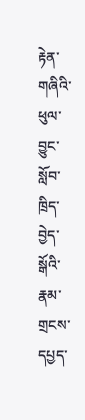རྟེན་གཞིའི་ཕུལ་བྱུང་སློབ་ཁྲིད་བྱེད་སྒོའི་རྣམ་གྲངས་དཔྱད་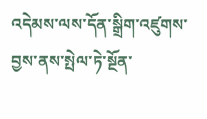འདེམས་ལས་དོན་སྒྲིག་འཛུགས་བྱས་ནས་སྤེལ་ཏེ་སྔོན་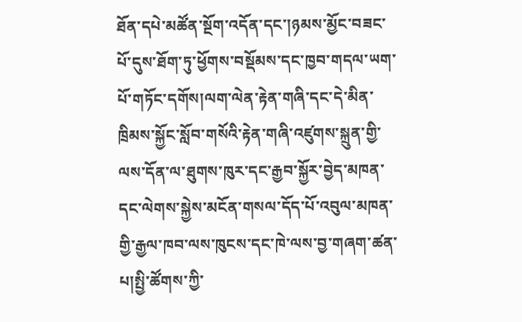ཐོན་དཔེ་མཚོན་སྔོག་འདོན་དང་།ཉམས་མྱོང་བཟང་པོ་དུས་ཐོག་ཏུ་ཕྱོགས་བསྡོམས་དང་ཁྱབ་གདལ་ཡག་པོ་གཏོང་དགོས།ལག་ལེན་རྟེན་གཞི་དང་དེ་མིན་ཁྲིམས་སྐྱོང་སློབ་གསོའི་རྟེན་གཞི་འཛུགས་སྐྲུན་གྱི་ལས་དོན་ལ་ཐུགས་ཁུར་དང་རྒྱབ་སྐྱོར་བྱེད་མཁན་དང་ལེགས་སྐྱེས་མངོན་གསལ་དོད་པོ་འབུལ་མཁན་གྱི་རྒྱལ་ཁབ་ལས་ཁུངས་དང་ཁེ་ལས་བྱ་གཞག་ཚན་པ།སྤྱི་ཚོགས་ཀྱི་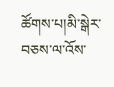ཚོགས་པ།མི་སྒེར་བཅས་ལ་འོས་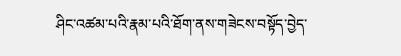ཤིང་འཚམ་པའི་རྣམ་པའི་ཐོག་ནས་གཟེངས་བསྟོད་བྱེད་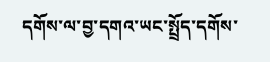དགོས་ལ་བྱ་དགའ་ཡང་སྤྲོད་དགོས་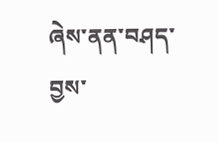ཞེས་ནན་བཤད་བྱས་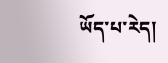ཡོད་པ་རེད།